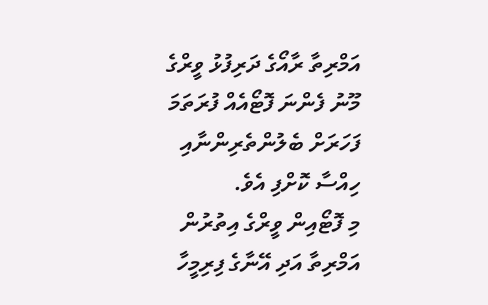އަމްރިތާ ރާއޯގެ ދަރިފުޅު ވީރްގެ މޫނު ފެންނަ ފޮޓޯއެއް ފުރަތަމަ ފަހަރަށް ބެލުންތެރިންނާއި ހިއްސާ ކޮށްފި އެވެ.
މި ފޮޓޯއިން ވީރްގެ އިތުރުން އަމްރިތާ އަދި އޭނާގެ ފިރިމީހާ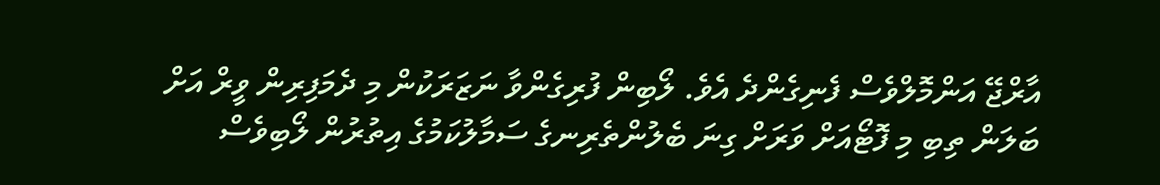އާރްޖޭ އަންމޮލްވެސް ފެނިގެންދެ އެވެ. ލޯބިން ފުރިގެންވާ ނަޒަރަކުން މި ދެމަފިރިން ވީރް އަށް ބަލަން ތިބި މި ފޮޓޯއަށް ވަރަށް ގިނަ ބެލުންތެރިނގެ ސަމާލުކަމުގެ އިތުރުން ލޯބިވެސް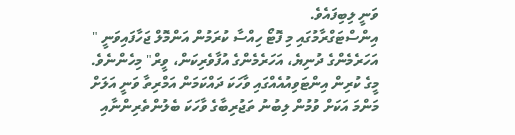ވަނީ ލިބިފައެވެ.
އިންސްޓަގްރާމުގައި މި ފޮޓޯ ހިއްސާ ކުރަމުން އަންމޮލް ޖަހާފައިވަނީ " އަހަރެމެންގެ ދުނިޔެ، އަހަރެމެންގެ އުފާވެރިކަން، ވީރް" މިހެންނެވެ.
މީގެ ކުރިން އިންޓަވިއުއެއްގައި ވާހަކަ ދައްކަމަން އަމްރިތާ ވަނީ އަލަށް މަންމަ އަކަށް ވުމުން ލިބުނު ތަޖުރިބާގެ ވާހަކަ ބެލުންތެރިންނާއި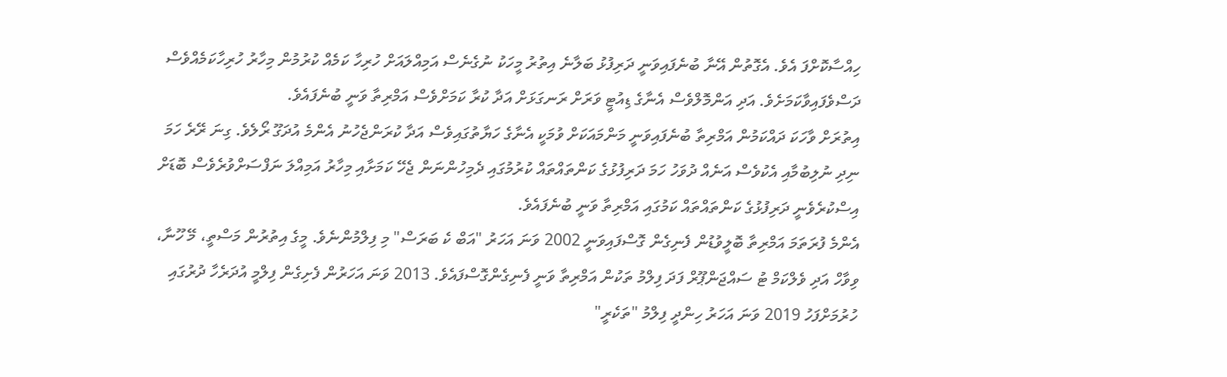ހިއްސާކޮށްފަ އެވެ. އެގޮތުން އޭނާ ބުނެފައިވަނީ ދަރިފުޅު ބަލާނެ އިތުރު މީހަކު ނުގެނެސް އަމިއްލައަށް ހުރިހާ ކަމެއް ކުރުމުން މިހާރު ހުރިހާކަމެއްވެސް ދަސްވެފައިވާކަމަށެވެ. އަދި އަންމޮލްވެސް އެނާގެ ޑިއުޓީ ވަރަށް ރަނގަޅަށް އަދާ ކުރާ ކަމަށްވެސް އަމްރިތާ ވަނީ ބުނެފައެވެ.
އިތުރަށް ވާހަކަ ދައްކަމުން އަމްރިތާ ބުނެފައިވަނީ މަންމައަކަށް ވުމަކީ އެނާގެ ހަޔާތުގައިވެސް އަދާ ކުރަންޖެހުނު އެންމެ އުދަގޫ ރޯލެވެ. ގިނަ ރޭރެ ހަމަ ނިދި ނުލިބުމާއި އެކުވެސް އަނެއް ދުވަހު ހަމަ ދަރިފުޅުގެ ކަންތައްތައް ކުރުމުގައި ދެމިހުންނަން ޖެހޭ ކަމަށާއި މިހާރު އަމިއްލަ ނަފްސަށްވުރެވެސް ބޮޑަށް އިސްކުރެވެނީ ދަރިފުޅުގެ ކަންތައްތައް ކަމުގައި އަމްރިތާ ވަނީ ބުނެފައެވެ.
އެންމެ ފުރަތަމަ އަމްރިތާ ބޮލީވުޑުން ފެނިގެން ގޮސްފައިވަނީ 2002 ވަނަ އަހަރު "އަބް ކެ ބަރަސް" މި ފިލްމުންނެވެ. މީގެ އިތުރުން މަސްތީ، މޭ ހޫނާ، ވިވާހް އަދި ވެލްކަމް ޓު ސައްޖަންޕޫރް ފަދަ ފިލްމު ތަކުން އަމްރިތާ ވަނީ ފެނިގެންގޮސްފައެވެ. 2013 ވަނަ އަހަރުން ފެށިގެން ފިލްމީ އުދަރެހާ ދުރުގައި ހުރުމަށްފަހު 2019 ވަނަ އަހަރު ހިންދީ ފިލްމު "ތަކެރީ"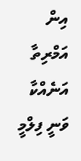އިން އަމްރިތާ އަނެއްކާ ވަނީ ފިލްމީ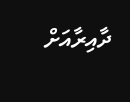ދާއިރާއަށް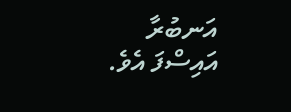އަނބުރާ އައިސްފަ އެވެ.